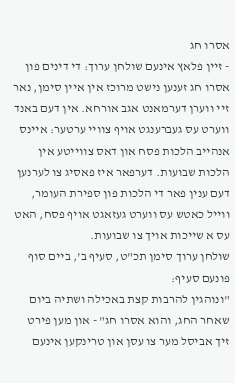אסרו חג
- זיין פלאץ אינעם שולחן ערוך: די דינים פון אסרו חג זענען נישט מרוכז אין איין סימן, נאר זיי ווערן דערמאנט אגב אורחא. אין דעם באנד ווערט עס געברענגט אויף צוויי ערטער: איינס אנהייב הלכות פסח און דאס צווייטע אין הלכות שבועות. דערפאר איז פאסיג צו לערנען דעם ענין פאר די הלכות פון ספירת העומר, ווייל כאטש עס ווערט געזאגט אויף פסח, האט עס א שייכות אויך צו שבועות.
שולחן ערוך סימן תכ"ט, סעיף ב', ביים סוף פונעם סעיף:
"ונוהגין להרבות קצת באכילה ושתיה ביום שאחר החג, והוא אסרו חג" - און מען פירט זיך אביסל מער צו עסן און טרינקען אינעם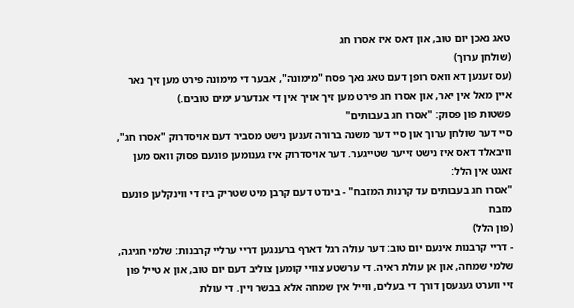טאג נאכן יום טוב, און דאס איז אסרו חג
(שולחן ערוך)
(עס זענען דא וואס רופן דעם טאג נאך פסח "מימונה", אבער די מימונה פירט מען זיך נאר איין מאל אין יאר, און אסרו חג פירט מען זיך אויך אין די אנדערע ימים טובים.)
פשטות פון פסוק: "אסרו חג בעבותים"
סיי דער שולחן ערוך און סיי דער משנה ברורה זענען נישט מסביר דעם אויסדרוק "אסרו חג", וויבאלד דאס איז נישט זייער שטייגער. דער אויסדרוק איז גענומען פונעם פסוק וואס מען זאגט אין הלל:
"אסרו חג בעבותים עד קרנות המזבח" - בינדט דעם קרבן מיט שטריק ביז די ווינקלען פונעם מזבח
(פון הלל)
- דריי קרבנות אינעם יום טוב: דער עולה רגל דארף ברענגען דריי ערליי קרבנות: שלמי חגיגה, שלמי שמחה, און אן עולת ראיה. די ערשטע צוויי קומען צוליב דעם יום טוב, און א טייל פון זיי ווערט געגעסן דורך די בעלים, ווייל אין שמחה אלא בבשר ויין. די עולת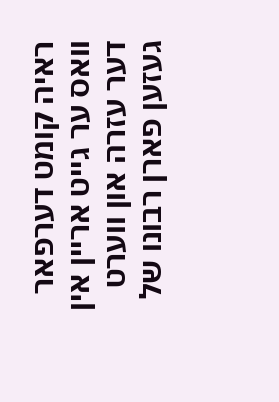ראיה קומט דערפאר וואס ער גייט אריין אין דער עזרה און ווערט געזען פארן רבונו של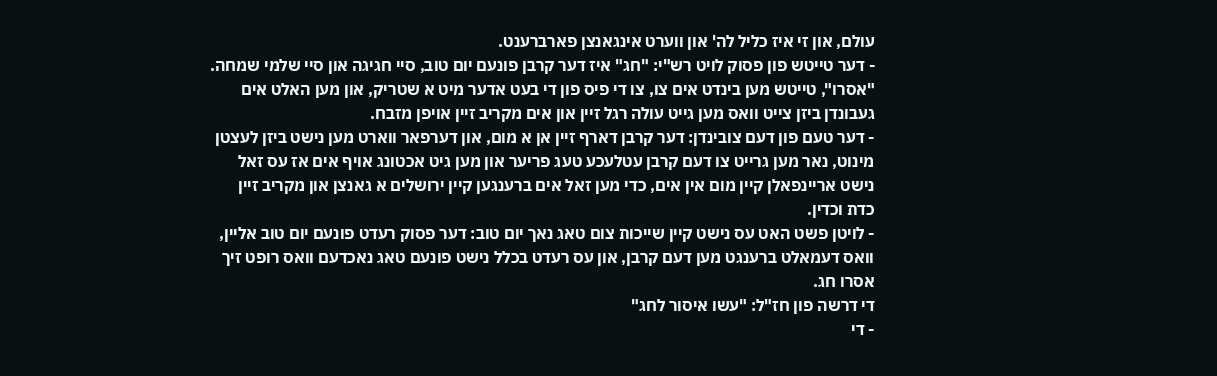עולם, און זי איז כליל לה' און ווערט אינגאנצן פארברענט.
- דער טייטש פון פסוק לויט רש"י: "חג" איז דער קרבן פונעם יום טוב, סיי חגיגה און סיי שלמי שמחה. "אסרו", טייטש מען בינדט אים צו, צו די פיס פון די בעט אדער מיט א שטריק, און מען האלט אים געבונדן ביזן צייט וואס מען גייט עולה רגל זיין און אים מקריב זיין אויפן מזבח.
- דער טעם פון דעם צובינדן: דער קרבן דארף זיין אן א מום, און דערפאר ווארט מען נישט ביזן לעצטן מינוט, נאר מען גרייט צו דעם קרבן עטלעכע טעג פריער און מען גיט אכטונג אויף אים אז עס זאל נישט אריינפאלן קיין מום אין אים, כדי מען זאל אים ברענגען קיין ירושלים א גאנצן און מקריב זיין כדת וכדין.
- לויטן פשט האט עס נישט קיין שייכות צום טאג נאך יום טוב: דער פסוק רעדט פונעם יום טוב אליין, וואס דעמאלט ברענגט מען דעם קרבן, און עס רעדט בכלל נישט פונעם טאג נאכדעם וואס רופט זיך אסרו חג.
די דרשה פון חז"ל: "עשו איסור לחג"
- די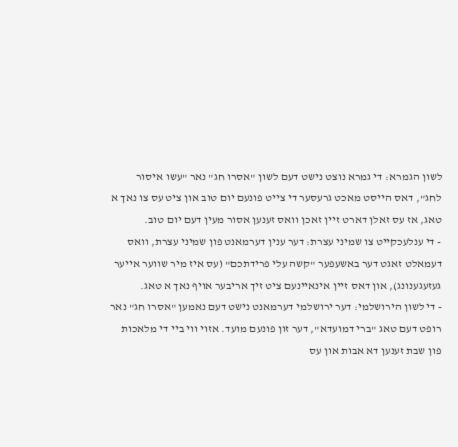לשון הגמרא: די גמרא נוצט נישט דעם לשון "אסרו חג" נאר "עשו איסור לחג", דאס הייסט מאכט גרעסער די צייט פונעם יום טוב און ציט עס צו נאך א טאג, אז עס זאלן דארט זיין זאכן וואס זענען אסור מעין דעם יום טוב.
- די ענלעכקייט צו שמיני עצרת: דער ענין דערמאנט פון שמיני עצרת, וואס דעמאלט זאגט דער באשעפער "קשה עלי פרידתכם" (עס איז מיר שווער אייער געזעגענונג), און דאס זיין אינאיינעם ציט זיך אריבער אויף נאך א טאג.
- די לשון הירושלמי: דער ירושלמי דערמאנט נישט דעם נאמען "אסרו חג" נאר רופט דעם טאג "ברי דמועדא", דער זון פונעם מועד. אזוי ווי ביי די מלאכות פון שבת זענען דא אבות און עס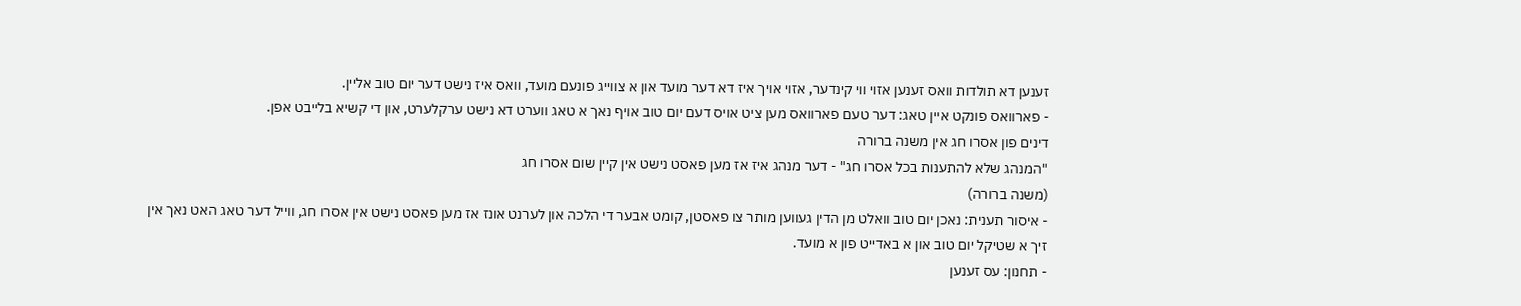זענען דא תולדות וואס זענען אזוי ווי קינדער, אזוי אויך איז דא דער מועד און א צווייג פונעם מועד, וואס איז נישט דער יום טוב אליין.
- פארוואס פונקט איין טאג: דער טעם פארוואס מען ציט אויס דעם יום טוב אויף נאך א טאג ווערט דא נישט ערקלערט, און די קשיא בלייבט אפן.
דינים פון אסרו חג אין משנה ברורה
"המנהג שלא להתענות בכל אסרו חג" - דער מנהג איז אז מען פאסט נישט אין קיין שום אסרו חג
(משנה ברורה)
- איסור תענית: נאכן יום טוב וואלט מן הדין געווען מותר צו פאסטן, קומט אבער די הלכה און לערנט אונז אז מען פאסט נישט אין אסרו חג, ווייל דער טאג האט נאך אין זיך א שטיקל יום טוב און א באדייט פון א מועד.
- תחנון: עס זענען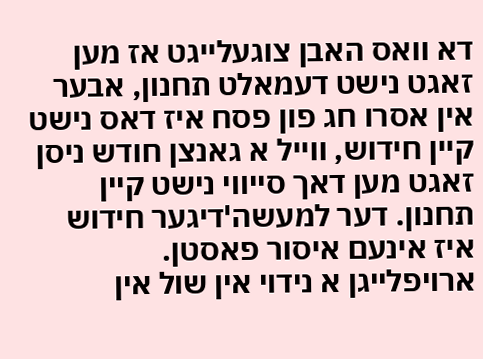דא וואס האבן צוגעלייגט אז מען זאגט נישט דעמאלט תחנון, אבער אין אסרו חג פון פסח איז דאס נישט קיין חידוש, ווייל א גאנצן חודש ניסן זאגט מען דאך סייווי נישט קיין תחנון. דער למעשה'דיגער חידוש איז אינעם איסור פאסטן.
ארויפלייגן א נידוי אין שול אין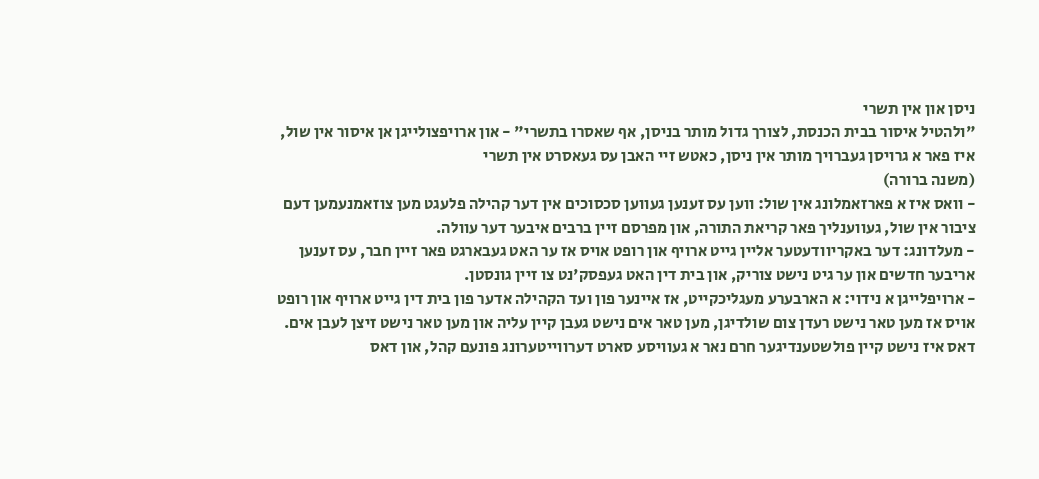ניסן און אין תשרי
"ולהטיל איסור בבית הכנסת, לצורך גדול מותר בניסן, אף שאסרו בתשרי" - און ארויפצולייגן אן איסור אין שול, איז פאר א גרויסן געברויך מותר אין ניסן, כאטש זיי האבן עס געאסרט אין תשרי
(משנה ברורה)
- וואס איז א פארזאמלונג אין שול: ווען עס זענען געווען סכסוכים אין דער קהילה פלעגט מען צוזאמנעמען דעם ציבור אין שול, געווענליך פאר קריאת התורה, און מפרסם זיין ברבים איבער דער עוולה.
- מעלדונג: דער באקריוודעטער אליין גייט ארויף און רופט אויס אז ער האט געבארגט פאר זיין חבר, עס זענען אריבער חדשים און ער גיט נישט צוריק, און בית דין האט געפסק'נט צו זיין גונסטן.
- ארויפלייגן א נידוי: א הארבערע מעגליכקייט, אז איינער פון ועד הקהילה אדער פון בית דין גייט ארויף און רופט אויס אז מען טאר נישט רעדן צום שולדיגן, מען טאר אים נישט געבן קיין עליה און מען טאר נישט זיצן לעבן אים. דאס איז נישט קיין פולשטענדיגער חרם נאר א געוויסע סארט דערווייטערונג פונעם קהל, און דאס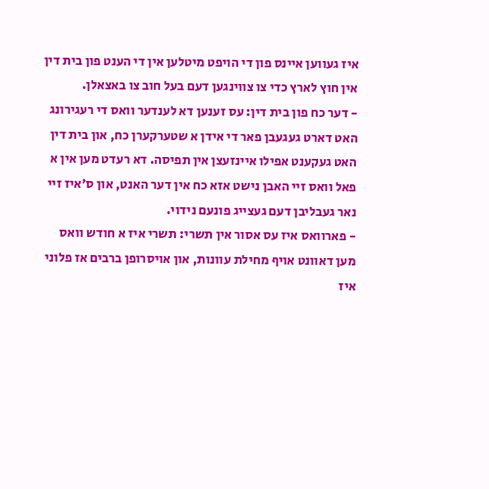איז געווען איינס פון די הויפט מיטלען אין די הענט פון בית דין אין חוץ לארץ כדי צו צווינגען דעם בעל חוב צו באצאלן.
- דער כח פון בית דין: עס זענען דא לענדער וואס די רעגירונג האט דארט געגעבן פאר די אידן א שטערקערן כח, און בית דין האט געקענט אפילו איינזעצן אין תפיסה. דא רעדט מען אין א פאל וואס זיי האבן נישט אזא כח אין דער האנט, און ס'איז זיי נאר געבליבן דעם געצייג פונעם נידוי.
- פארוואס איז עס אסור אין תשרי: תשרי איז א חודש וואס מען דאוונט אויף מחילת עוונות, און אויסרופן ברבים אז פלוני איז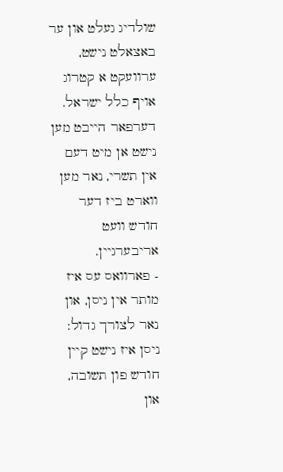שולדיג געלט און ער באצאלט נישט, ערוועקט א קטרוג אויף כלל ישראל. דערפאר הייבט מען נישט אן מיט דעם אין תשרי, נאר מען ווארט ביז דער חודש וועט אריבערגיין.
- פארוואס עס איז מותר אין ניסן, און נאר לצורך גדול: ניסן איז נישט קיין חודש פון תשובה, און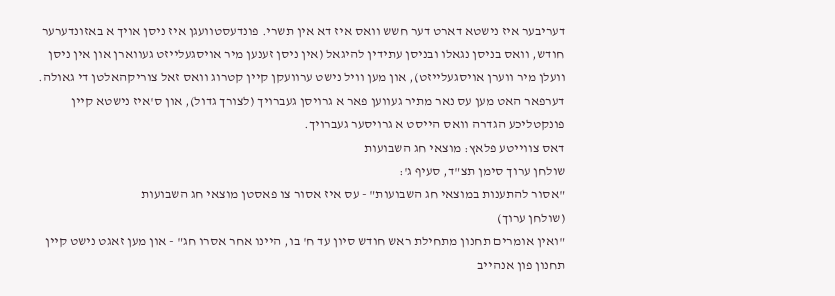דעריבער איז נישטא דארט דער חשש וואס איז דא אין תשרי. פונדעסטוועגן איז ניסן אויך א באזונדערער חודש, וואס בניסן נגאלו ובניסן עתידין להיגאל (אין ניסן זענען מיר אויסגעלייזט געווארן און אין ניסן וועלן מיר ווערן אויסגעלייזט), און מען וויל נישט ערוועקן קיין קטרוג וואס זאל צוריקהאלטן די גאולה. דערפאר האט מען עס נאר מתיר געווען פאר א גרויסן געברויך (לצורך גדול), און ס'איז נישטא קיין פונקטליכע הגדרה וואס הייסט א גרויסער געברויך.
דאס צווייטע פלאץ: מוצאי חג השבועות
שולחן ערוך סימן תצ"ד, סעיף ג':
"אסור להתענות במוצאי חג השבועות" - עס איז אסור צו פאסטן מוצאי חג השבועות
(שולחן ערוך)
"ואין אומרים תחנון מתחילת ראש חודש סיון עד ח' בו, היינו אחר אסרו חג" - און מען זאגט נישט קיין תחנון פון אנהייב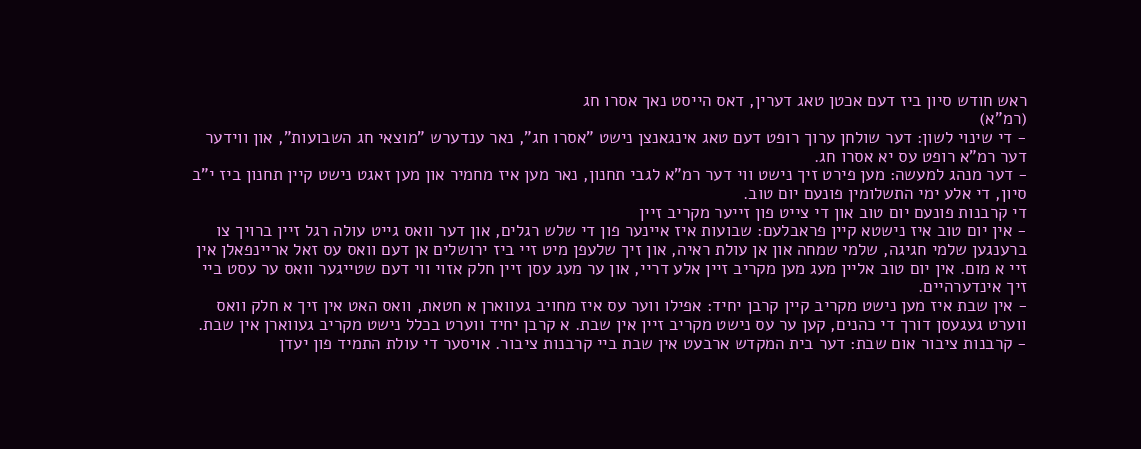ראש חודש סיון ביז דעם אכטן טאג דערין, דאס הייסט נאך אסרו חג
(רמ"א)
- די שינוי לשון: דער שולחן ערוך רופט דעם טאג אינגאנצן נישט "אסרו חג", נאר ענדערש "מוצאי חג השבועות", און ווידער דער רמ"א רופט עס יא אסרו חג.
- דער מנהג למעשה: מען פירט זיך נישט ווי דער רמ"א לגבי תחנון, נאר מען איז מחמיר און מען זאגט נישט קיין תחנון ביז י"ב סיון, די אלע ימי התשלומין פונעם יום טוב.
די קרבנות פונעם יום טוב און די צייט פון זייער מקריב זיין
- אין יום טוב איז נישטא קיין פראבלעם: שבועות איז איינער פון די שלש רגלים, און דער וואס גייט עולה רגל זיין ברויך צו ברענגען שלמי חגיגה, שלמי שמחה און אן עולת ראיה, און זיך שלעפן מיט זיי ביז ירושלים אן דעם וואס עס זאל אריינפאלן אין זיי א מום. אין יום טוב אליין מעג מען מקריב זיין אלע דריי, און ער מעג עסן זיין חלק אזוי ווי דעם שטייגער וואס ער עסט ביי זיך אינדערהיים.
- אין שבת איז מען נישט מקריב קיין קרבן יחיד: אפילו ווער עס איז מחויב געווארן א חטאת, וואס האט אין זיך א חלק וואס ווערט געגעסן דורך די כהנים, קען ער עס נישט מקריב זיין אין שבת. א קרבן יחיד ווערט בכלל נישט מקריב געווארן אין שבת.
- קרבנות ציבור אום שבת: דער בית המקדש ארבעט אין שבת ביי קרבנות ציבור. אויסער די עולת התמיד פון יעדן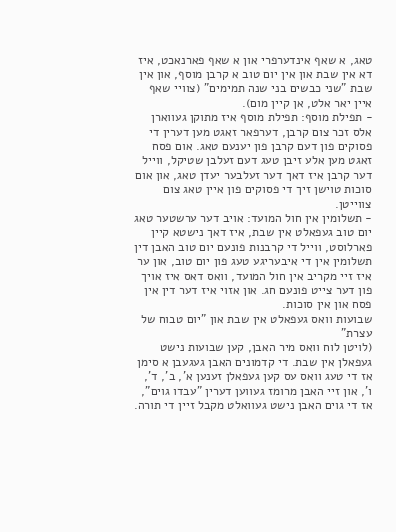טאג, א שאף אינדערפרי און א שאף פארנאכט, איז דא אין שבת און אין יום טוב א קרבן מוסף, און אין שבת "שני כבשים בני שנה תמימים" (צוויי שאף איין יאר אלט, אן קיין מום).
- תפילת מוסף: תפילת מוסף איז מתוקן געווארן אלס זכר צום קרבן, דערפאר זאגט מען דערין די פסוקים פון דעם קרבן פון יענעם טאג. אום פסח זאגט מען אלע זיבן טעג דעם זעלבן שטיקל, ווייל דער קרבן איז דאך דער זעלבער יעדן טאג, און אום סוכות טוישן זיך די פסוקים פון איין טאג צום צווייטן.
- תשלומין אין חול המועד: אויב דער ערשטער טאג יום טוב געפאלט אין שבת, איז דאך נישטא קיין פארלוסט, ווייל די קרבנות פונעם יום טוב האבן דין תשלומין אין די איבעריגע טעג פון יום טוב, און ער איז זיי מקריב אין חול המועד, וואס דאס איז אויך פון דער צייט פונעם חג. און אזוי איז דער דין אין פסח און אין סוכות.
שבועות וואס געפאלט אין שבת און "יום טבוח של עצרת"
(לויטן לוח וואס מיר האבן, קען שבועות נישט געפאלן אין שבת. די קדמונים האבן געגעבן א סימן אז די טעג וואס עס קען געפאלן זענען א', ב', ד', ו', און זיי האבן מרומז געווען דערין "עבדו גוים", אז די גוים האבן נישט געוואלט מקבל זיין די תורה.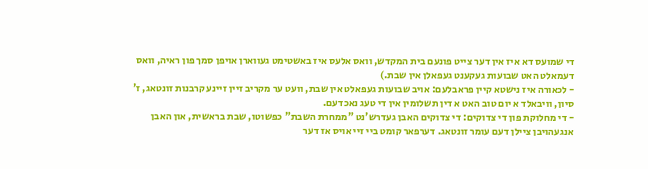די שמועס דא איז אין דער צייט פונעם בית המקדש, וואס אלעס איז באשטימט געווארן אויפן סמך פון ראיה, וואס דעמאלט האט שבועות געקענט געפאלן אין שבת.)
- לכאורה איז נישטא קיין פראבלעם: אויב שבועות געפאלט אין שבת, וועט ער מקריב זיין זיינע קרבנות זונטאג, ז' סיון, וויבאלד א יום טוב האט א דין תשלומין אין די טעג נאכדעם.
- די מחלוקת פון די צדוקים: די צדוקים האבן געדרש'נט "ממחרת השבת" כפשוטו, שבת בראשית, און האבן אנגעהויבן ציילן דעם עומר זונטאג. דערפאר קומט ביי זיי אויס אז דער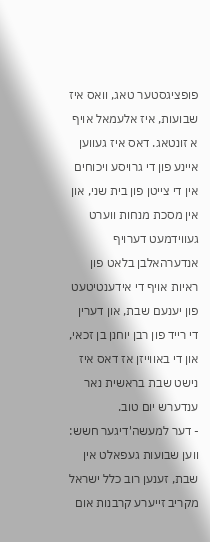פופציגסטער טאג, וואס איז שבועות, איז אלעמאל אויף א זונטאג. דאס איז געווען איינע פון די גרויסע ויכוחים אין די צייטן פון בית שני, און אין מסכת מנחות ווערט געווידמעט דערויף אנדערהאלבן בלאט פון ראיות אויף די אידענטיטעט פון יענעם שבת, און דערין די רייד פון רבן יוחנן בן זכאי, און די באווייזן אז דאס איז נישט שבת בראשית נאר ענדערש יום טוב.
- דער למעשה'דיגער חשש: ווען שבועות געפאלט אין שבת, זענען רוב כלל ישראל מקריב זייערע קרבנות אום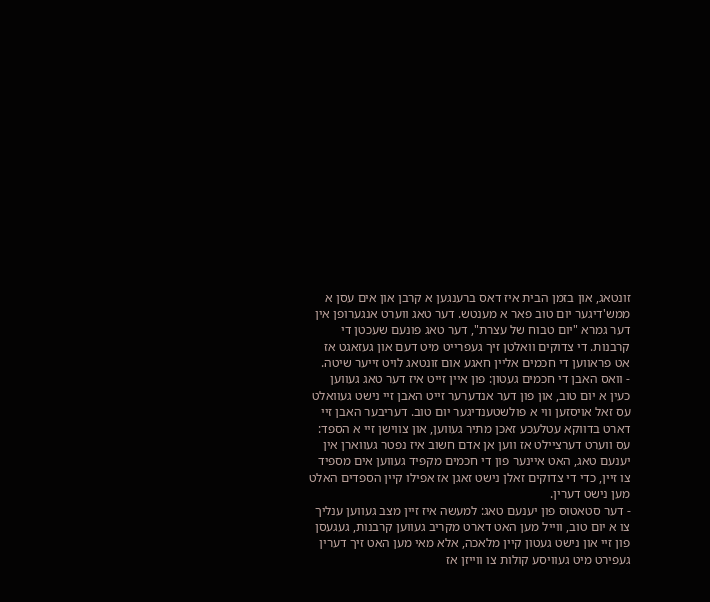זונטאג, און בזמן הבית איז דאס ברענגען א קרבן און אים עסן א ממש'דיגער יום טוב פאר א מענטש. דער טאג ווערט אנגערופן אין דער גמרא "יום טבוח של עצרת", דער טאג פונעם שעכטן די קרבנות. די צדוקים וואלטן זיך געפרייט מיט דעם און געזאגט אז אט פראווען די חכמים אליין חאגע אום זונטאג לויט זייער שיטה.
- וואס האבן די חכמים געטון: פון איין זייט איז דער טאג געווען כעין א יום טוב, און פון דער אנדערער זייט האבן זיי נישט געוואלט עס זאל אויסזען ווי א פולשטענדיגער יום טוב. דעריבער האבן זיי דארט בדווקא עטלעכע זאכן מתיר געווען, און צווישן זיי א הספד: עס ווערט דערציילט אז ווען אן אדם חשוב איז נפטר געווארן אין יענעם טאג, האט איינער פון די חכמים מקפיד געווען אים מספיד צו זיין, כדי די צדוקים זאלן נישט זאגן אז אפילו קיין הספדים האלט מען נישט דערין.
- דער סטאטוס פון יענעם טאג: למעשה איז זיין מצב געווען ענליך צו א יום טוב, ווייל מען האט דארט מקריב געווען קרבנות, געגעסן פון זיי און נישט געטון קיין מלאכה, אלא מאי מען האט זיך דערין געפירט מיט געוויסע קולות צו ווייזן אז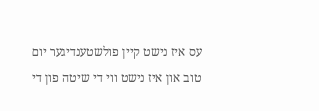עס איז נישט קיין פולשטענדיגער יום טוב און איז נישט ווי די שיטה פון די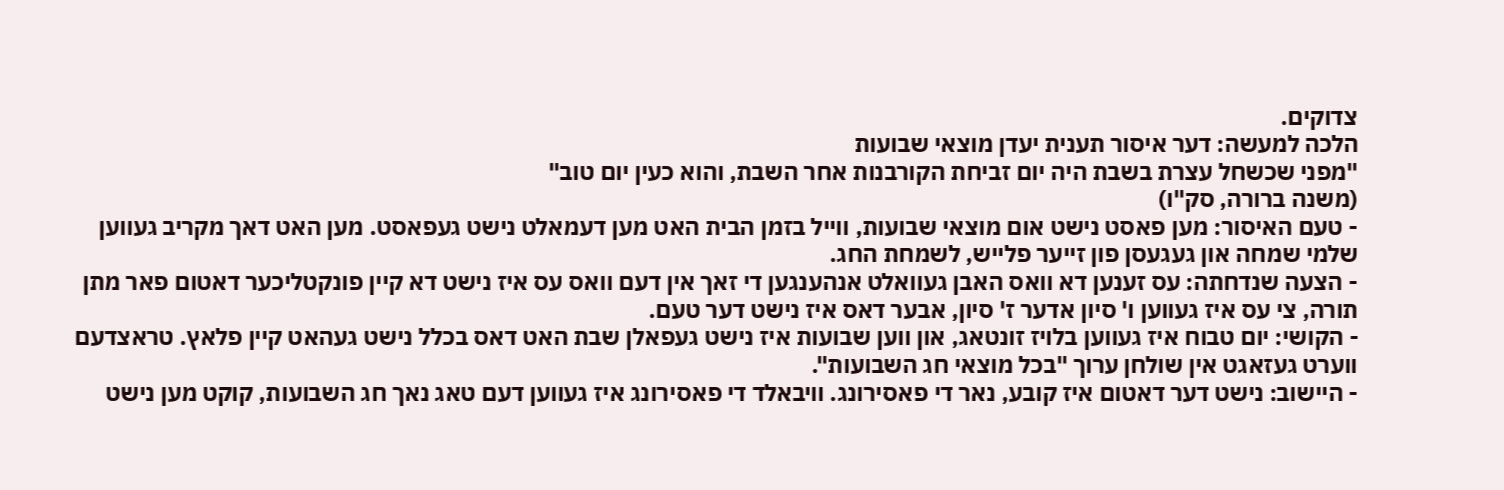צדוקים.
הלכה למעשה: דער איסור תענית יעדן מוצאי שבועות
"מפני שכשחל עצרת בשבת היה יום זביחת הקורבנות אחר השבת, והוא כעין יום טוב"
(משנה ברורה, סק"ו)
- טעם האיסור: מען פאסט נישט אום מוצאי שבועות, ווייל בזמן הבית האט מען דעמאלט נישט געפאסט. מען האט דאך מקריב געווען שלמי שמחה און געגעסן פון זייער פלייש, לשמחת החג.
- הצעה שנדחתה: עס זענען דא וואס האבן געוואלט אנהענגען די זאך אין דעם וואס עס איז נישט דא קיין פונקטליכער דאטום פאר מתן תורה, צי עס איז געווען ו' סיון אדער ז' סיון, אבער דאס איז נישט דער טעם.
- הקושי: יום טבוח איז געווען בלויז זונטאג, און ווען שבועות איז נישט געפאלן שבת האט דאס בכלל נישט געהאט קיין פלאץ. טראצדעם ווערט געזאגט אין שולחן ערוך "בכל מוצאי חג השבועות".
- היישוב: נישט דער דאטום איז קובע, נאר די פאסירונג. וויבאלד די פאסירונג איז געווען דעם טאג נאך חג השבועות, קוקט מען נישט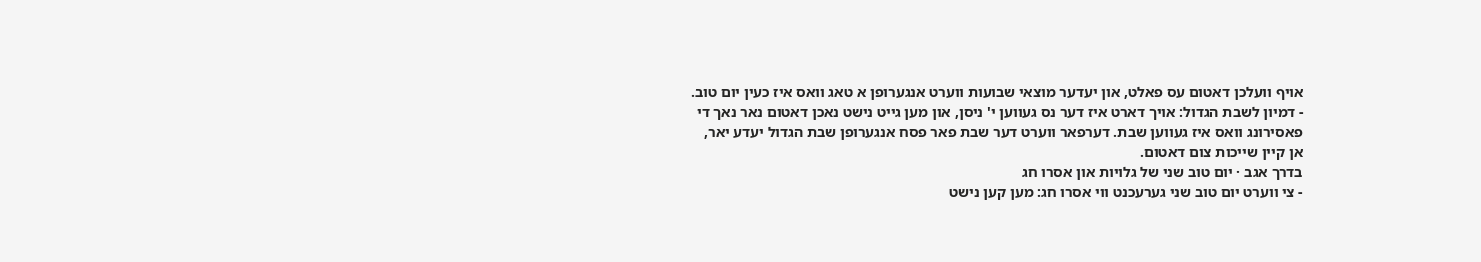אויף וועלכן דאטום עס פאלט, און יעדער מוצאי שבועות ווערט אנגערופן א טאג וואס איז כעין יום טוב.
- דמיון לשבת הגדול: אויך דארט איז דער נס געווען י' ניסן, און מען גייט נישט נאכן דאטום נאר נאך די פאסירונג וואס איז געווען שבת. דערפאר ווערט דער שבת פאר פסח אנגערופן שבת הגדול יעדע יאר, אן קיין שייכות צום דאטום.
בדרך אגב · יום טוב שני של גלויות און אסרו חג
- צי ווערט יום טוב שני גערעכנט ווי אסרו חג: מען קען נישט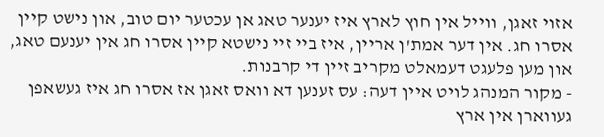אזוי זאגן, ווייל אין חוץ לארץ איז יענער טאג אן עכטער יום טוב, און נישט קיין אסרו חג. אין דער אמת'ן אריין, איז ביי זיי נישטא קיין אסרו חג אין יענעם טאג, און מען פלעגט דעמאלט מקריב זיין די קרבנות.
- מקור המנהג לויט איין דעה: עס זענען דא וואס זאגן אז אסרו חג איז געשאפן געווארן אין ארץ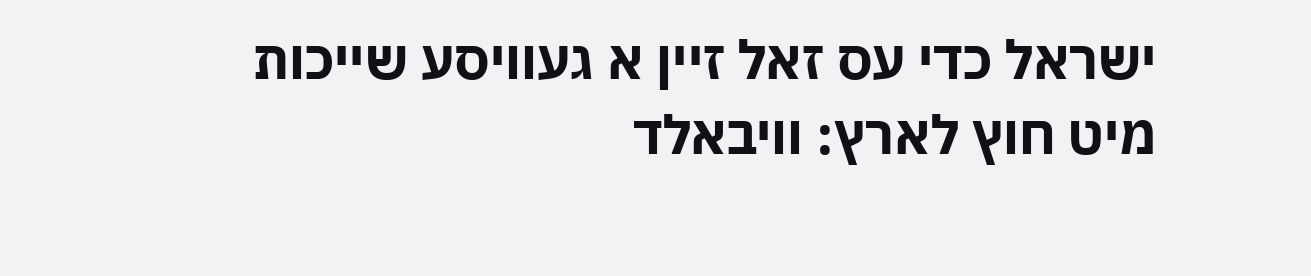ישראל כדי עס זאל זיין א געוויסע שייכות מיט חוץ לארץ: וויבאלד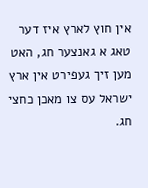אין חוץ לארץ איז דער טאג א גאנצער חג, האט מען זיך געפירט אין ארץ ישראל עס צו מאכן כחצי חג.